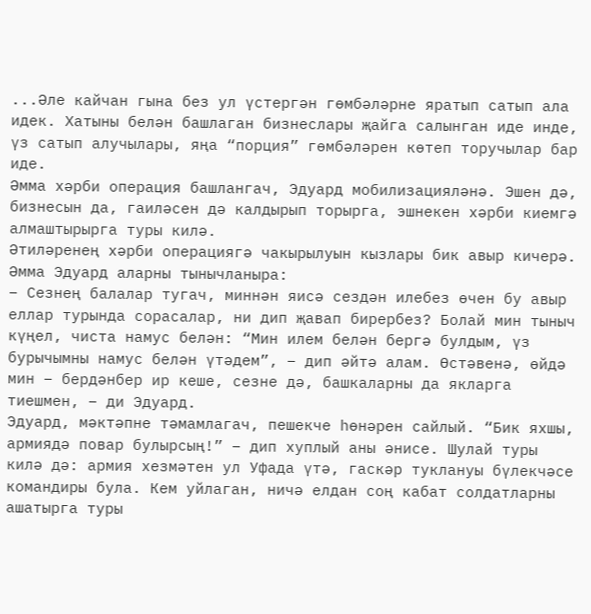...Әле кайчан гына без ул үстергән гөмбәләрне яратып сатып ала идек. Хатыны белән башлаган бизнеслары җайга салынган иде инде, үз сатып алучылары, яңа “порция” гөмбәләрен көтеп торучылар бар иде.
Әмма хәрби операция башлангач, Эдуард мобилизацияләнә. Эшен дә, бизнесын да, гаиләсен дә калдырып торырга, эшнекен хәрби киемгә алмаштырырга туры килә.
Әтиләренең хәрби операциягә чакырылуын кызлары бик авыр кичерә. Әмма Эдуард аларны тынычланыра:
– Сезнең балалар тугач, миннән яисә сездән илебез өчен бу авыр еллар турында сорасалар, ни дип җавап бирербез? Болай мин тыныч күңел, чиста намус белән: “Мин илем белән бергә булдым, үз бурычымны намус белән үтәдем”, – дип әйтә алам. Өстәвенә, өйдә мин – бердәнбер ир кеше, сезне дә, башкаларны да якларга тиешмен, – ди Эдуард.
Эдуард, мәктәпне тәмамлагач, пешекче һөнәрен сайлый. “Бик яхшы, армиядә повар булырсың!” – дип хуплый аны әнисе. Шулай туры килә дә: армия хезмәтен ул Уфада үтә, гаскәр туклануы бүлекчәсе командиры була. Кем уйлаган, ничә елдан соң кабат солдатларны ашатырга туры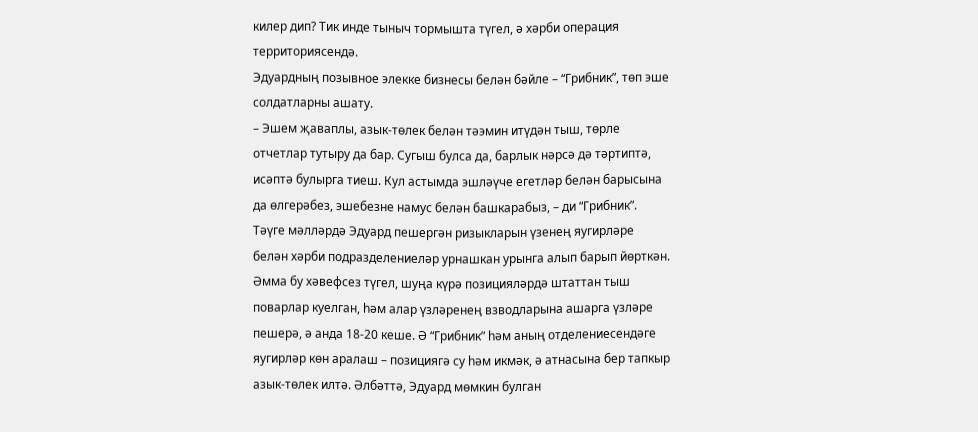килер дип? Тик инде тыныч тормышта түгел, ә хәрби операция территориясендә.
Эдуардның позывное элекке бизнесы белән бәйле – “Грибник”, төп эше солдатларны ашату.
– Эшем җаваплы, азык-төлек белән тәэмин итүдән тыш, төрле отчетлар тутыру да бар. Сугыш булса да, барлык нәрсә дә тәртиптә, исәптә булырга тиеш. Кул астымда эшләүче егетләр белән барысына да өлгерәбез, эшебезне намус белән башкарабыз, – ди “Грибник”.
Тәүге мәлләрдә Эдуард пешергән ризыкларын үзенең яугирләре белән хәрби подразделениеләр урнашкан урынга алып барып йөрткән. Әмма бу хәвефсез түгел, шуңа күрә позицияләрдә штаттан тыш поварлар куелган, һәм алар үзләренең взводларына ашарга үзләре пешерә, ә анда 18-20 кеше. Ә “Грибник” һәм аның отделениесендәге яугирләр көн аралаш – позициягә су һәм икмәк, ә атнасына бер тапкыр азык-төлек илтә. Әлбәттә, Эдуард мөмкин булган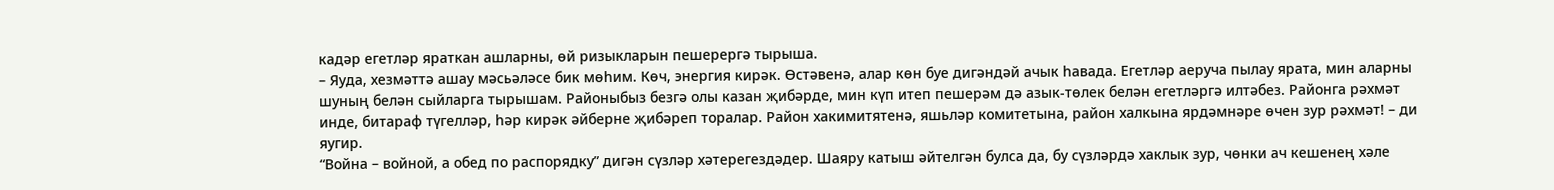кадәр егетләр яраткан ашларны, өй ризыкларын пешерергә тырыша.
– Яуда, хезмәттә ашау мәсьәләсе бик мөһим. Көч, энергия кирәк. Өстәвенә, алар көн буе дигәндәй ачык һавада. Егетләр аеруча пылау ярата, мин аларны шуның белән сыйларга тырышам. Районыбыз безгә олы казан җибәрде, мин күп итеп пешерәм дә азык-төлек белән егетләргә илтәбез. Районга рәхмәт инде, битараф түгелләр, һәр кирәк әйберне җибәреп торалар. Район хакимитятенә, яшьләр комитетына, район халкына ярдәмнәре өчен зур рәхмәт! – ди яугир.
“Война – войной, а обед по распорядку” дигән сүзләр хәтерегездәдер. Шаяру катыш әйтелгән булса да, бу сүзләрдә хаклык зур, чөнки ач кешенең хәле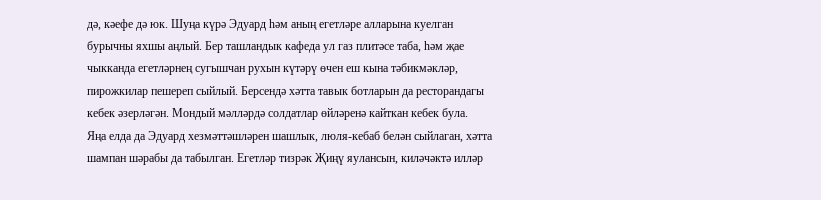дә, кәефе дә юк. Шуңа күрә Эдуард һәм аның егетләре алларына куелган бурычны яхшы аңлый. Бер ташландык кафеда ул газ плитәсе таба, һәм җае чыкканда егетләрнең сугышчан рухын күтәрү өчен еш кына тәбикмәкләр, пирожкилар пешереп сыйлый. Берсендә хәтта тавык ботларын да ресторандагы кебек әзерләгән. Мондый мәлләрдә солдатлар өйләренә кайткан кебек була.
Яңа елда да Эдуард хезмәттәшләрен шашлык, люля-кебаб белән сыйлаган, хәтта шампан шәрабы да табылган. Егетләр тизрәк Җиңү яулансын, киләчәктә илләр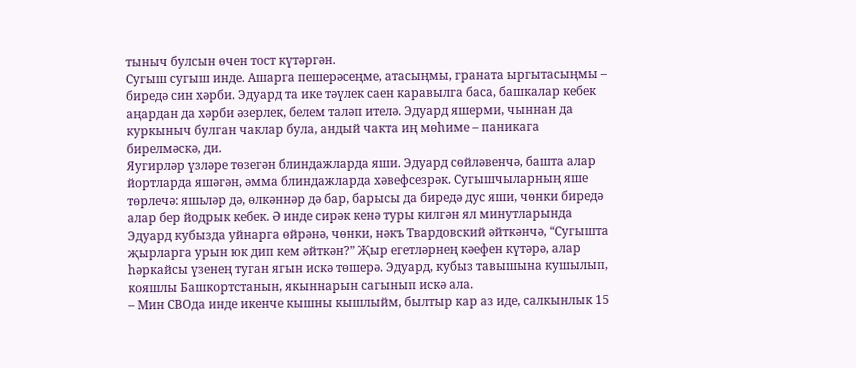тыныч булсын өчен тост күтәргән.
Сугыш сугыш инде. Ашарга пешерәсеңме, атасыңмы, граната ыргытасыңмы – биредә син хәрби. Эдуард та ике тәүлек саен каравылга баса, башкалар кебек аңардан да хәрби әзерлек, белем таләп ителә. Эдуард яшерми, чыннан да куркыныч булган чаклар була, андый чакта иң мөһиме – паникага бирелмәскә, ди.
Яугирләр үзләре төзегән блиндажларда яши. Эдуард сөйләвенчә, башта алар йортларда яшәгән, әмма блиндажларда хәвефсезрәк. Сугышчыларның яше төрлечә: яшьләр дә, өлкәннәр дә бар, барысы да биредә дус яши, чөнки биредә алар бер йодрык кебек. Ә инде сирәк кенә туры килгән ял минутларында Эдуард кубызда уйнарга өйрәнә, чөнки, нәкъ Твардовский әйткәнчә, “Сугышта җырларга урын юк дип кем әйткән?” Җыр егетләрнең кәефен күтәрә, алар һәркайсы үзенең туган ягын искә төшерә. Эдуард, кубыз тавышына кушылып, кояшлы Башкортстанын, якыннарын сагынып искә ала.
– Мин СВОда инде икенче кышны кышлыйм, былтыр кар аз иде, салкынлык 15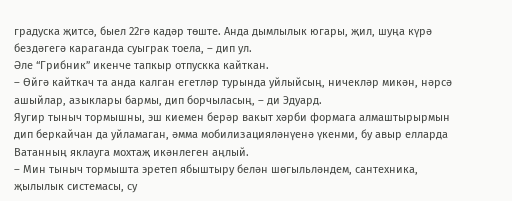градуска җитсә, быел 22гә кадәр төште. Анда дымлылык югары, җил, шуңа күрә бездәгегә караганда суыграк тоела, – дип ул.
Әле “Грибник” икенче тапкыр отпускка кайткан.
– Өйгә кайткач та анда калган егетләр турында уйлыйсың, ничекләр микән, нәрсә ашыйлар, азыклары бармы, дип борчыласың, – ди Эдуард.
Яугир тыныч тормышны, эш киемен берәр вакыт хәрби формага алмаштырырмын дип беркайчан да уйламаган, әмма мобилизацияләнүенә үкенми, бу авыр елларда Ватанның яклауга мохтаҗ икәнлеген аңлый.
– Мин тыныч тормышта эретеп ябыштыру белән шөгыльләндем, сантехника, җылылык системасы, су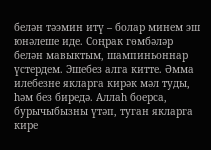белән тәэмин итү – болар минем эш юнәлеше иде. Соңрак гөмбәләр белән мавыктым, шампиньоннар үстердем. Эшебез алга китте. Әмма илебезне якларга кирәк мәл туды, һәм без биредә. Аллаһ боерса, бурычыбызны үтәп, туган якларга кире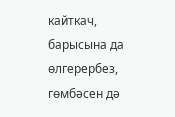кайткач, барысына да өлгерербез, гөмбәсен дә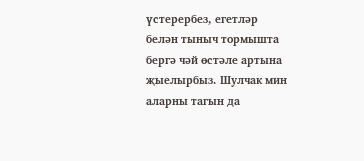үстерербез, егетләр белән тыныч тормышта бергә чәй өстәле артына җыелырбыз. Шулчак мин аларны тагын да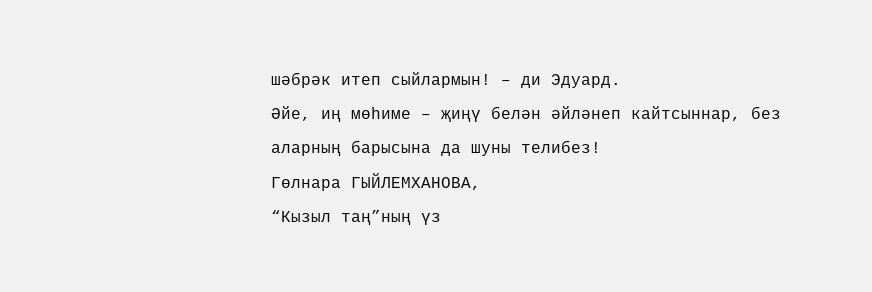шәбрәк итеп сыйлармын! – ди Эдуард.
Әйе, иң мөһиме – җиңү белән әйләнеп кайтсыннар, без аларның барысына да шуны телибез!
Гөлнара ГЫЙЛЕМХАНОВА,
“Кызыл таң”ның үз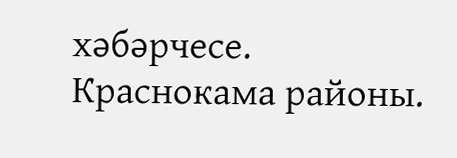хәбәрчесе.
Краснокама районы.